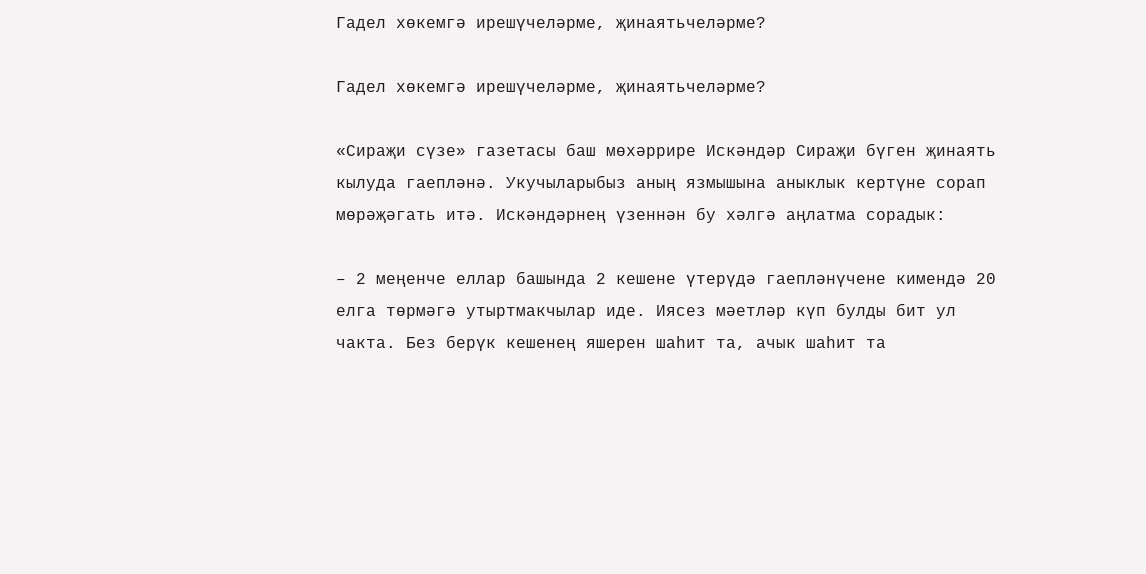Гадел хөкемгә ирешүчеләрме, җинаятьчеләрме?

Гадел хөкемгә ирешүчеләрме, җинаятьчеләрме?

«Сираҗи сүзе» газетасы баш мөхәррире Искәндәр Сираҗи бүген җинаять кылуда гаепләнә. Укучыларыбыз аның язмышына аныклык кертүне сорап мөрәҗәгать итә. Искәндәрнең үзеннән бу хәлгә аңлатма сорадык:

– 2 меңенче еллар башында 2 кешене үтерүдә гаепләнүчене кимендә 20 елга төрмәгә утыртмакчылар иде. Иясез мәетләр күп булды бит ул чакта. Без берүк кешенең яшерен шаһит та, ачык шаһит та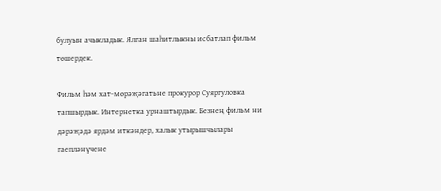булуын ачыкладык. Ялган шаһитлыкны исбатлап фильм төшердек.

Фильм һәм хат-мөрәҗәгатьне прокурор Суяргуловка тапшырдык. Интернетка урнаштырдык. Безнең фильм ни дәрәҗәдә ярдәм иткәндер, халык утырышчылары гаепләнүчене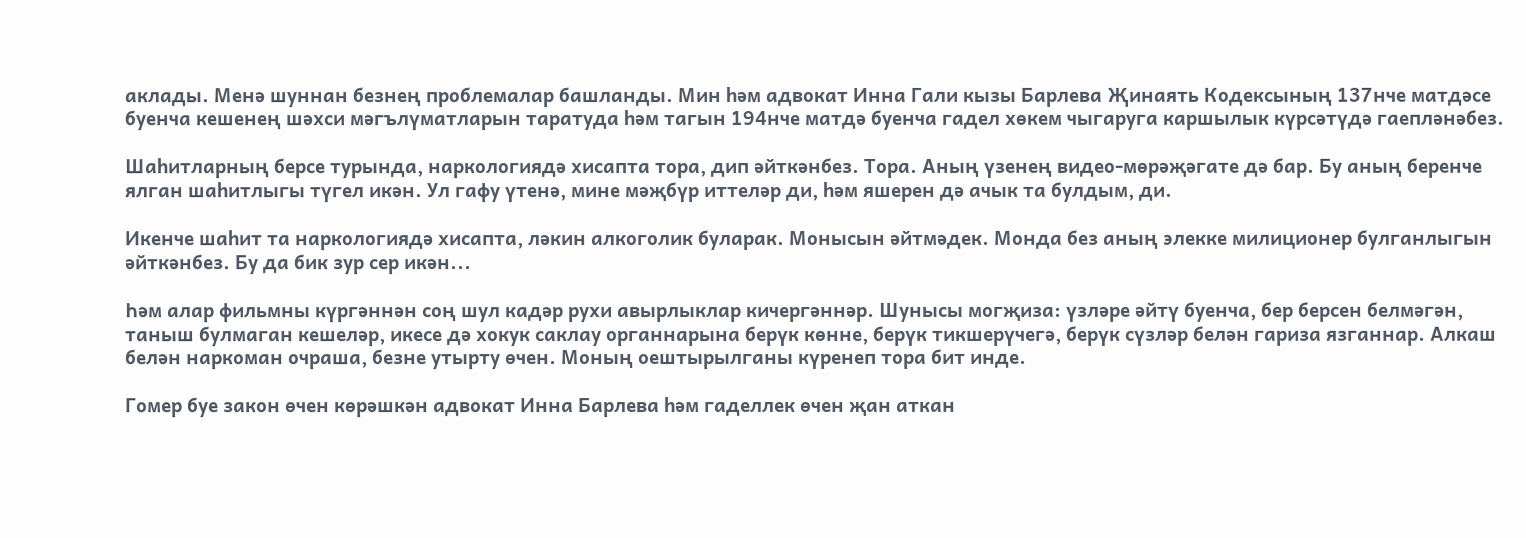аклады. Менә шуннан безнең проблемалар башланды. Мин һәм адвокат Инна Гали кызы Барлева Җинаять Кодексының 137нче матдәсе буенча кешенең шәхси мәгълүматларын таратуда һәм тагын 194нче матдә буенча гадел хөкем чыгаруга каршылык күрсәтүдә гаепләнәбез.

Шаһитларның берсе турында, наркологиядә хисапта тора, дип әйткәнбез. Тора. Аның үзенең видео-мөрәҗәгате дә бар. Бу аның беренче ялган шаһитлыгы түгел икән. Ул гафу үтенә, мине мәҗбүр иттеләр ди, һәм яшерен дә ачык та булдым, ди.

Икенче шаһит та наркологиядә хисапта, ләкин алкоголик буларак. Монысын әйтмәдек. Монда без аның элекке милиционер булганлыгын әйткәнбез. Бу да бик зур сер икән...

Һәм алар фильмны күргәннән соң шул кадәр рухи авырлыклар кичергәннәр. Шунысы могҗиза: үзләре әйтү буенча, бер берсен белмәгән, таныш булмаган кешеләр, икесе дә хокук саклау органнарына берүк көнне, берүк тикшерүчегә, берүк сүзләр белән гариза язганнар. Алкаш белән наркоман очраша, безне утырту өчен. Моның оештырылганы күренеп тора бит инде.

Гомер буе закон өчен көрәшкән адвокат Инна Барлева һәм гаделлек өчен җан аткан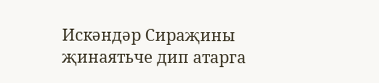Искәндәр Сираҗины җинаятьче дип атарга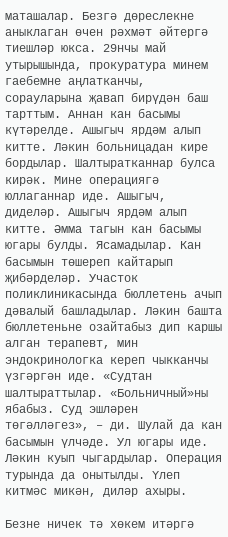маташалар. Безгә дөреслекне аныклаган өчен рәхмәт әйтергә тиешләр юкса. 29нчы май утырышында, прокуратура минем гаебемне аңлатканчы, сорауларына җавап бирүдән баш тарттым. Аннан кан басымы күтәрелде. Ашыгыч ярдәм алып китте. Ләкин больницадан кире бордылар. Шалтыратканнар булса кирәк. Мине операциягә юллаганнар иде. Ашыгыч, диделәр. Ашыгыч ярдәм алып китте. Әмма тагын кан басымы югары булды. Ясамадылар. Кан басымын төшереп кайтарып җибәрделәр. Участок поликлиникасында бюллетень ачып дәвалый башладылар. Ләкин башта бюллетеньне озайтабыз дип каршы алган терапевт, мин эндокринологка кереп чыкканчы үзгәргән иде. «Судтан шалтыраттылар. «Больничный»ны ябабыз. Суд эшләрен төгәлләгез», – ди. Шулай да кан басымын үлчәде. Ул югары иде. Ләкин куып чыгардылар. Операция турында да онытылды. Үлеп китмәс микән, диләр ахыры.

Безне ничек тә хөкем итәргә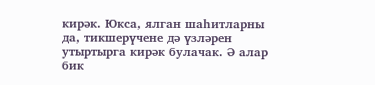кирәк. Юкса, ялган шаһитларны да, тикшерүчене дә үзләрен утыртырга кирәк булачак. Ә алар бик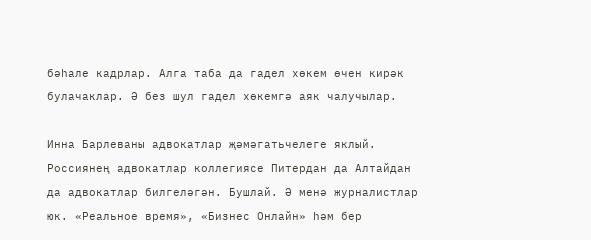бәһале кадрлар. Алга таба да гадел хөкем өчен кирәк булачаклар. Ә без шул гадел хөкемгә аяк чалучылар.

Инна Барлеваны адвокатлар җәмәгатьчелеге яклый. Россиянең адвокатлар коллегиясе Питердан да Алтайдан да адвокатлар билгеләгән. Бушлай. Ә менә журналистлар юк. «Реальное время», «Бизнес Онлайн» һәм бер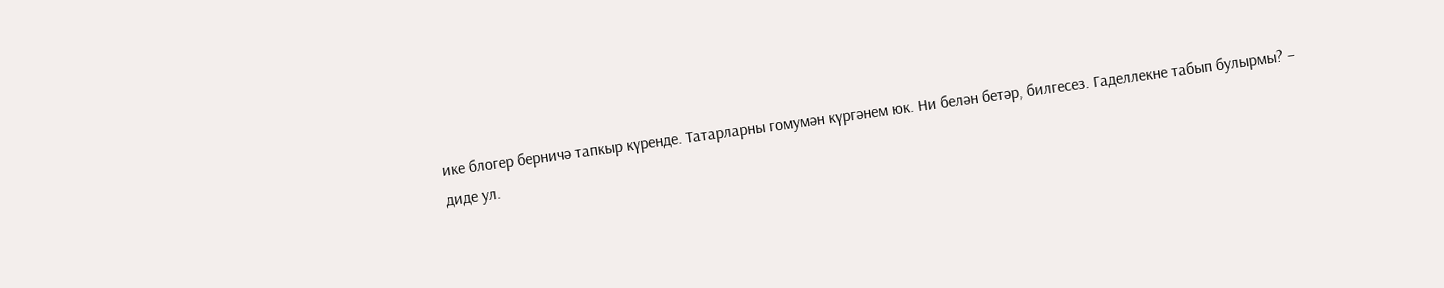ике блогер берничә тапкыр күренде. Татарларны гомумән күргәнем юк. Ни белән бетәр, билгесез. Гаделлекне табып булырмы? – диде ул.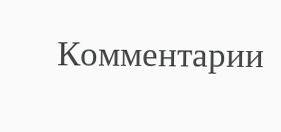Комментарии